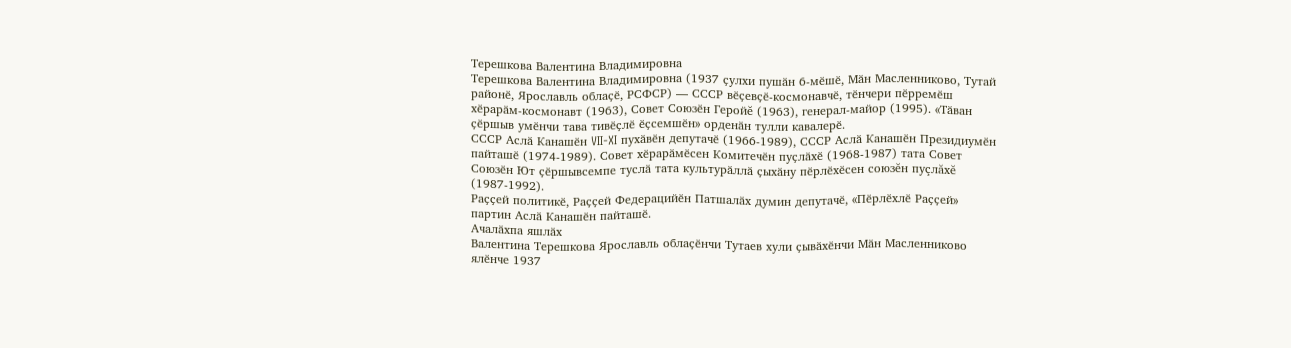Терешкова Валентина Владимировна
Терешкова Валентина Владимировна (1937 ҫулхи пушӑн 6-мӗшӗ, Мӑн Масленниково, Тутай районӗ, Ярославль облаҫӗ, РСФСР) — СССР вӗҫевҫӗ-космонавчӗ, тӗнчери пӗрремӗш хӗрарӑм-космонавт (1963), Совет Союзӗн Геройĕ (1963), генерал-майор (1995). «Тӑван ҫӗршыв умӗнчи тава тивӗҫлӗ ӗҫсемшӗн» орденӑн тулли кавалерӗ.
СССР Аслӑ Канашӗн VII-XI пухӑвӗн депутачӗ (1966-1989), СССР Аслӑ Канашӗн Президиумӗн пайташӗ (1974-1989). Совет хӗрарӑмӗсен Комитечӗн пуҫлӑхӗ (1968-1987) тата Совет Союзӗн Ют ҫӗршывсемпе туслӑ тата культурӑллӑ ҫыхӑну пӗрлӗхӗсен союзĕн пуçлăхĕ (1987-1992).
Раҫҫей политикӗ, Раҫҫей Федерацийӗн Патшалӑх думин депутачӗ, «Пӗрлӗхлӗ Раҫҫей» партин Аслӑ Канашӗн пайташӗ.
Ачалӑхпа яшлӑх
Валентина Терешкова Ярославль облаҫӗнчи Тутаев хули ҫывӑхӗнчи Мӑн Масленниково ялӗнче 1937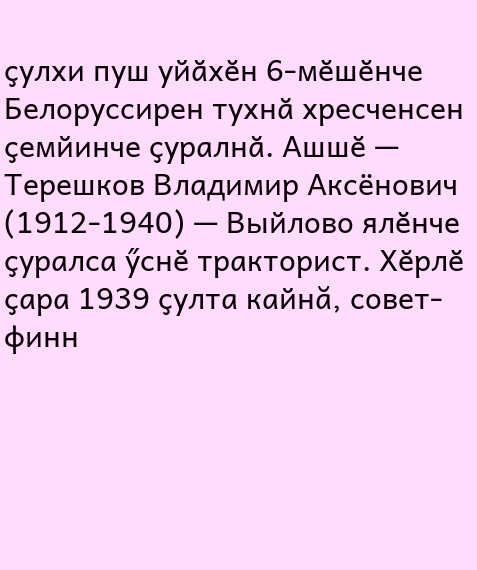ҫулхи пуш уйӑхӗн 6-мӗшӗнче Белоруссирен тухнӑ хресченсен ҫемйинче ҫуралнӑ. Ашшӗ — Терешков Владимир Аксёнович (1912-1940) — Выйлово ялӗнче ҫуралса ӳснӗ тракторист. Хӗрлӗ ҫара 1939 ҫулта кайнă, совет-финн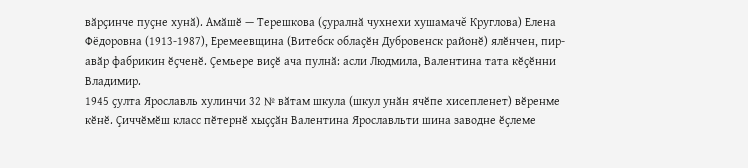вӑрҫинче пуҫне хунӑ). Амӑшӗ — Терешкова (ҫуралнӑ чухнехи хушамачĕ Круглова) Елена Фёдоровна (1913-1987), Еремеевщина (Витебск облаҫӗн Дубровенск районӗ) ялӗнчен, пир-авӑр фабрикин ӗҫченӗ. Ҫемьере виҫӗ ача пулнӑ: асли Людмила, Валентина тата кӗҫӗнни Владимир.
1945 ҫулта Ярославль хулинчи 32 № вӑтам шкула (шкул унӑн ячӗпе хисепленет) вӗренме кӗнӗ. Ҫиччӗмӗш класс пӗтернӗ хыҫҫӑн Валентина Ярославльти шина заводне ӗҫлеме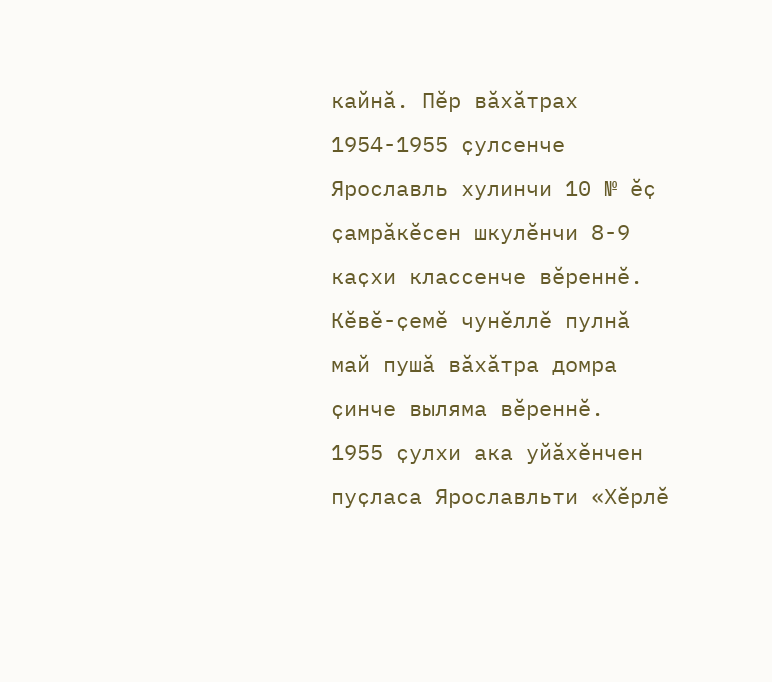кайнă. Пӗр вӑхӑтрах 1954-1955 ҫулсенче Ярославль хулинчи 10 № ӗҫ ҫамрӑкӗсен шкулӗнчи 8-9 каҫхи классенче вӗреннӗ. Кӗвӗ-ҫемӗ чунĕллĕ пулнă май пушӑ вӑхӑтра домра ҫинче выляма вӗреннӗ.
1955 ҫулхи ака уйӑхӗнчен пуҫласа Ярославльти «Хĕрлĕ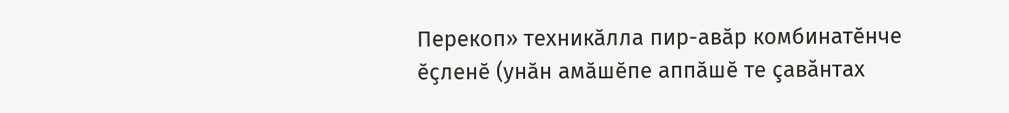Перекоп» техникӑлла пир-авӑр комбинатӗнче ӗҫленӗ (унӑн амӑшӗпе аппӑшӗ те çавăнтах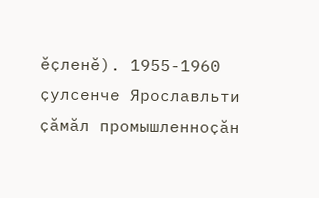ӗҫленӗ). 1955-1960 ҫулсенче Ярославльти ҫӑмӑл промышленноҫӑн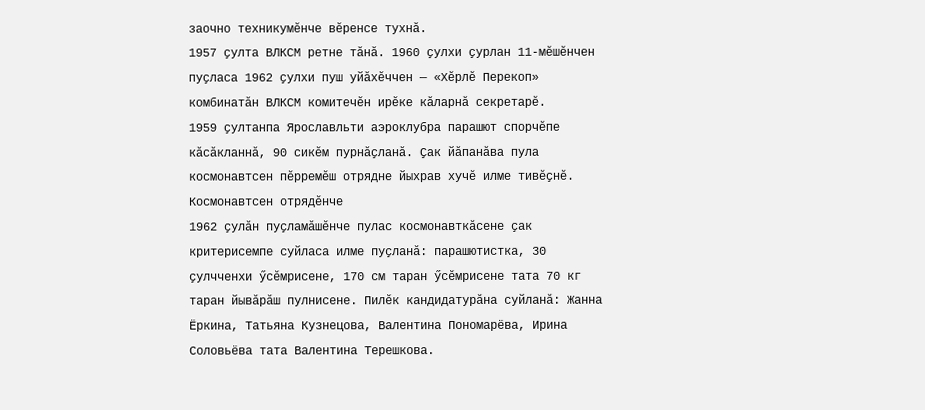заочно техникумӗнче вӗренсе тухнӑ.
1957 ҫулта ВЛКСМ ретне тӑнӑ. 1960 ҫулхи ҫурлан 11-мӗшӗнчен пуҫласа 1962 ҫулхи пуш уйӑхӗччен — «Хĕрлĕ Перекоп» комбинатӑн ВЛКСМ комитечӗн ирӗке кӑларнӑ секретарӗ.
1959 ҫултанпа Ярославльти аэроклубра парашют спорчӗпе кӑсӑкланнӑ, 90 сикӗм пурнӑҫланӑ. Ҫак йӑпанӑва пула космонавтсен пӗрремӗш отрядне йыхрав хучӗ илме тивӗҫнӗ.
Космонавтсен отрядӗнче
1962 ҫулӑн пуҫламӑшӗнче пулас космонавткӑсене ҫак критерисемпе суйласа илме пуҫланӑ: парашютистка, 30 ҫулчченхи ӳсӗмрисене, 170 см таран ӳсӗмрисене тата 70 кг таран йывӑрӑш пулнисене. Пилӗк кандидатурӑна суйланӑ: Жанна Ёркина, Татьяна Кузнецова, Валентина Пономарёва, Ирина Соловьёва тата Валентина Терешкова.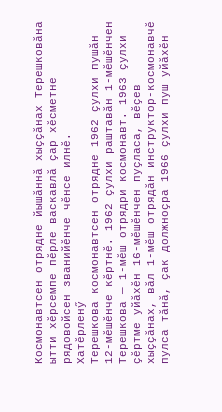Космонавтсен отрядне йышӑннӑ хыҫҫӑнах Терешковăна ытти хӗрсемпе пӗрле васкавлӑ ҫар хӗсметне рядовойсен званийӗнче чӗнсе илнӗ.
Хатӗрленӳ
Терешкова космонавтсен отрядне 1962 ҫулхи пушӑн 12-мӗшӗнче кӗртнӗ. 1962 ҫулхи раштавӑн 1-мӗшӗнчен Терешкова — 1-мӗш отрядри космонавт. 1963 ҫулхи ҫӗртме уйӑхӗн 16-мӗшӗнчен пуҫласа, вӗҫев хыҫҫӑнах, вӑл 1-мӗш отрядӑн инструктор-космонавчӗ пулса тӑнӑ, ҫак должноҫра 1966 ҫулхи пуш уйӑхӗн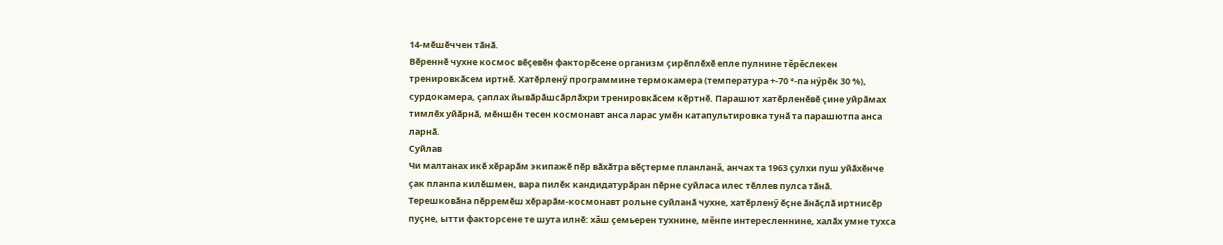14-мӗшӗччен тӑнӑ.
Вӗреннӗ чухне космос вӗҫевӗн факторӗсене организм ҫирӗплӗхӗ епле пулнине тĕрĕслекен тренировкӑсем иртнӗ. Хатӗрленӳ программине термокамера (температура +-70 °-па нӳрӗк 30 %), сурдокамера, ҫаплах йывӑрӑшсӑрлӑхри тренировкӑсем кӗртнӗ. Парашют хатӗрленӗвӗ ҫине уйрӑмах тимлӗх уйӑрнӑ, мӗншӗн тесен космонавт анса ларас умӗн катапультировка тунӑ та парашютпа анса ларнӑ.
Суйлав
Чи малтанах икӗ хӗрарӑм экипажӗ пӗр вӑхӑтра вӗҫтерме планланă, анчах та 1963 ҫулхи пуш уйӑхӗнче ҫак планпа килӗшмен, вара пилӗк кандидатурӑран пӗрне суйласа илес тӗллев пулса тӑнӑ.
Терешковӑна пӗрремӗш хӗрарӑм-космонавт рольне суйланӑ чухне, хатӗрленӳ ӗҫне ӑнӑҫлӑ иртнисӗр пуҫне, ытти факторсене те шута илнӗ: хăш çемьерен тухнине, мĕнпе интересленнине, халӑх умне тухса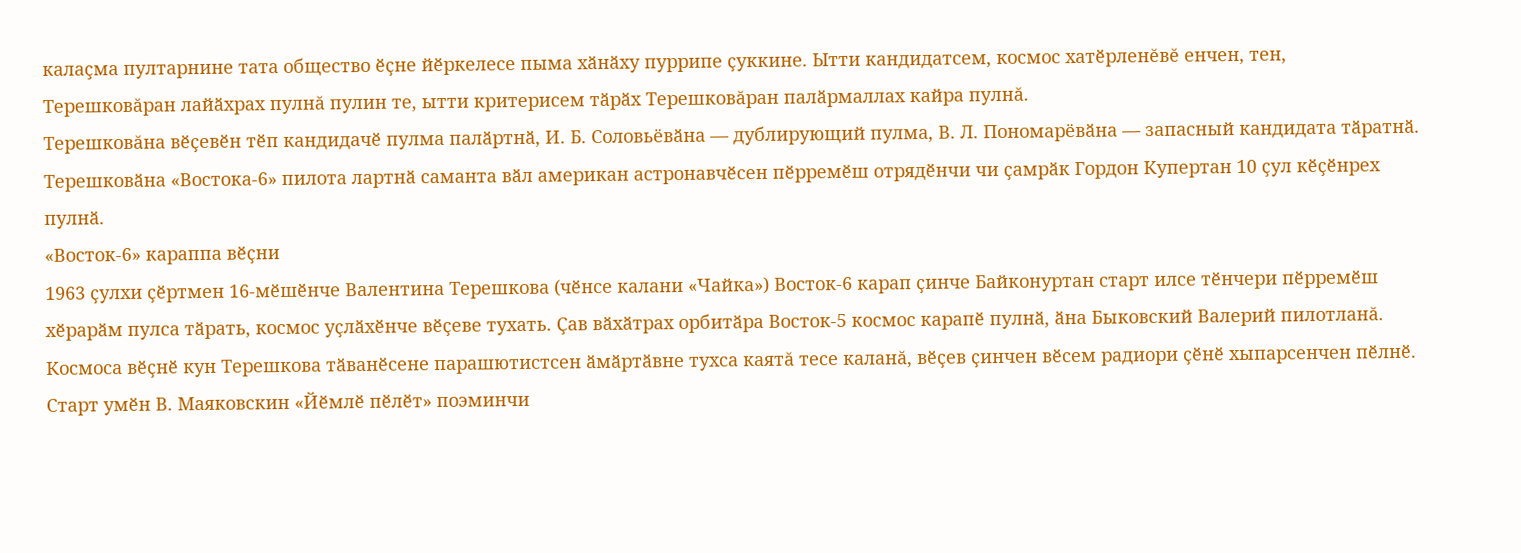калаçма пултарнине тата общество ӗҫне йӗркелесе пыма хӑнӑху пуррипе ҫуккине. Ытти кандидатсем, космос хатӗрленĕвĕ енчен, тен, Терешковăран лайӑхрах пулнă пулин те, ытти критерисем тӑрӑх Терешковăран палӑрмаллах кайра пулнă.
Терешковăна вӗҫевӗн тӗп кандидачӗ пулма палӑртнӑ, И. Б. Соловьёвӑна — дублирующий пулма, В. Л. Пономарёвӑна — запасный кандидата тӑратнӑ. Терешковӑна «Востока-6» пилота лартнӑ саманта вӑл американ астронавчӗсен пӗрремӗш отрядӗнчи чи ҫамрӑк Гордон Купертан 10 ҫул кӗҫӗнрех пулнӑ.
«Восток-6» караппа вӗҫни
1963 ҫулхи ҫӗртмен 16-мӗшӗнче Валентина Терешкова (чӗнсе калани «Чайка») Восток-6 карап ҫинче Байконуртан старт илсе тӗнчери пӗрремӗш хӗрарӑм пулса тӑрать, космос уҫлӑхӗнче вӗҫеве тухать. Ҫав вӑхӑтрах орбитӑра Восток-5 космос карапӗ пулнӑ, ӑна Быковский Валерий пилотланă.
Космоса вӗҫнӗ кун Терешкова тӑванӗсене парашютистсен ӑмӑртӑвне тухса каятă тесе каланă, вӗҫев ҫинчен вӗсем радиори ҫӗнӗ хыпарсенчен пӗлнӗ. Старт умӗн В. Маяковскин «Йӗмлӗ пӗлӗт» поэминчи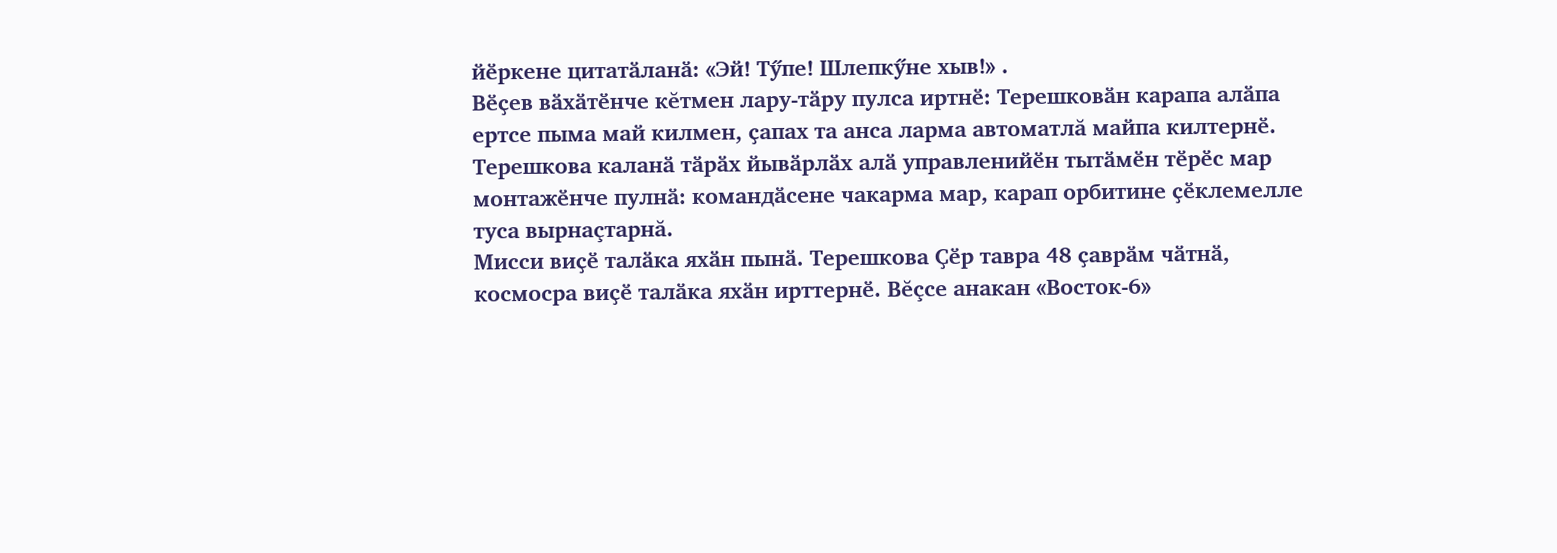йӗркене цитатӑланӑ: «Эй! Тӳпе! Шлепкӳне хыв!» .
Вӗҫев вӑхӑтӗнче кĕтмен лару-тӑру пулса иртнӗ: Терешковӑн карапа алӑпа ертсе пыма май килмен, ҫапах та анса ларма автоматлă майпа килтернӗ. Терешкова каланӑ тӑрӑх йывӑрлӑх алӑ управленийӗн тытӑмӗн тӗрӗс мар монтажӗнче пулнӑ: командӑсене чакарма мар, карап орбитине ҫӗклемелле туса вырнаçтарнă.
Мисси виҫӗ талӑка яхӑн пынӑ. Терешкова Ҫӗр тавра 48 ҫаврӑм чӑтнӑ, космосра виҫӗ талӑка яхӑн ирттернӗ. Вĕçсе анакан «Восток-6»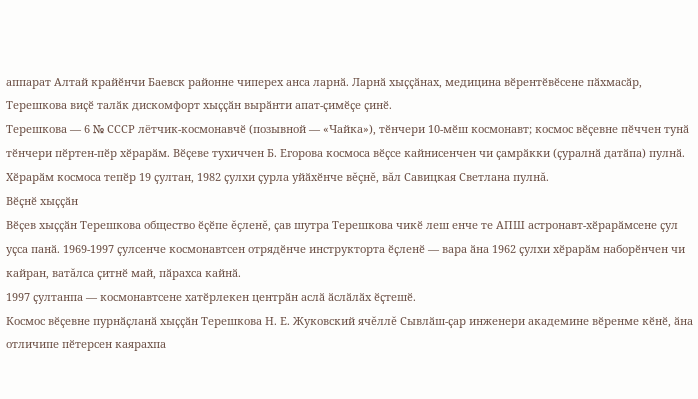аппарат Алтай крайӗнчи Баевск районне чиперех анса ларнӑ. Ларнӑ хыҫҫӑнах, медицина вӗрентӗвӗсене пӑхмасӑр, Терешкова виҫӗ талӑк дискомфорт хыҫҫӑн вырӑнти апат-ҫимӗҫе ҫинӗ.
Терешкова — 6 № СССР лётчик-космонавчӗ (позывной — «Чайка»), тӗнчери 10-мӗш космонавт; космос вӗҫевне пӗччен тунӑ тӗнчери пӗртен-пӗр хӗрарӑм. Вӗҫеве тухиччен Б. Егорова космоса вӗҫсе кайнисенчен чи ҫамрӑкки (ҫуралнӑ датӑпа) пулнӑ. Хӗрарӑм космоса тепӗр 19 ҫултан, 1982 ҫулхи ҫурла уйӑхӗнче вĕçнĕ, вăл Савицкая Светлана пулнă.
Вӗҫнӗ хыҫҫӑн
Вӗҫев хыҫҫӑн Терешкова общество ӗҫӗпе ĕçленĕ, ҫав шутра Терешкова чикӗ леш енче те АПШ астронавт-хӗрарӑмсене ҫул уҫса панӑ. 1969-1997 ҫулсенче космонавтсен отрядӗнче инструкторта ӗҫленӗ — вара ӑна 1962 ҫулхи хӗрарӑм наборӗнчен чи кайран, ватăлса ҫитнӗ май, пӑрахса кайнӑ.
1997 ҫултанпа — космонавтсене хатӗрлекен центрӑн аслӑ ӑслӑлӑх ӗҫтешӗ.
Космос вӗҫевне пурнӑҫланӑ хыҫҫӑн Терешкова Н. Е. Жуковский ячĕллĕ Сывлӑш-ҫар инженери академине вӗренме кӗнӗ, ӑна отличипе пӗтерсен каярахпа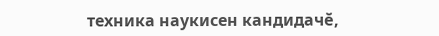техника наукисен кандидачӗ,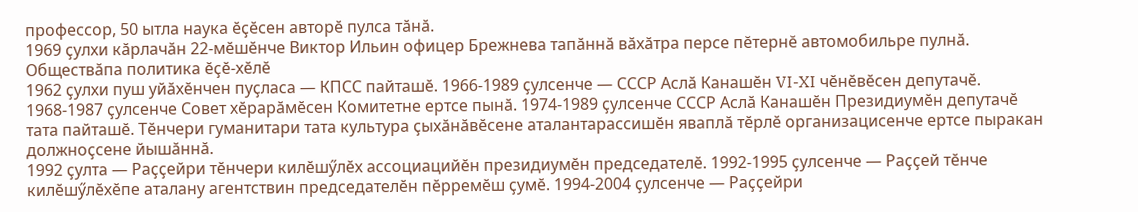профессор, 50 ытла наука ӗҫӗсен авторӗ пулса тӑнӑ.
1969 ҫулхи кӑрлачӑн 22-мӗшӗнче Виктор Ильин офицер Брежнева тапӑннӑ вӑхӑтра персе пĕтернĕ автомобильре пулнӑ.
Обществӑпа политика ӗҫӗ-хӗлӗ
1962 ҫулхи пуш уйӑхӗнчен пуҫласа — КПСС пайташӗ. 1966-1989 ҫулсенче — СССР Аслӑ Канашӗн VI-XI чӗнӗвӗсен депутачӗ. 1968-1987 ҫулсенче Совет хӗрарӑмӗсен Комитетне ертсе пынӑ. 1974-1989 ҫулсенче СССР Аслӑ Канашӗн Президиумӗн депутачӗ тата пайташӗ. Тӗнчери гуманитари тата культура ҫыхӑнӑвӗсене аталантарассишӗн яваплӑ тӗрлӗ организацисенче ертсе пыракан должноҫсене йышӑннӑ.
1992 ҫулта — Раҫҫейри тӗнчери килӗшӳлӗх ассоциацийӗн президиумӗн председателӗ. 1992-1995 ҫулсенче — Раҫҫей тӗнче килӗшӳлӗхӗпе аталану агентствин председателӗн пӗрремӗш ҫумӗ. 1994-2004 ҫулсенче — Раҫҫейри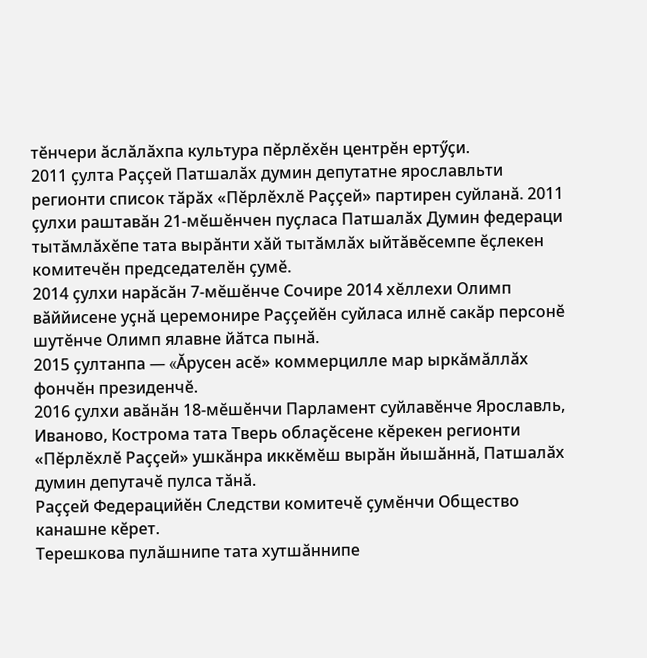тӗнчери ӑслӑлӑхпа культура пӗрлӗхӗн центрӗн ертӳҫи.
2011 ҫулта Раҫҫей Патшалӑх думин депутатне ярославльти регионти список тӑрӑх «Пӗрлӗхлӗ Раҫҫей» партирен суйланӑ. 2011 ҫулхи раштавӑн 21-мӗшӗнчен пуҫласа Патшалӑх Думин федераци тытӑмлӑхӗпе тата вырӑнти хӑй тытӑмлӑх ыйтӑвӗсемпе ӗҫлекен комитечӗн председателӗн ҫумӗ.
2014 ҫулхи нарӑсӑн 7-мӗшӗнче Сочире 2014 хӗллехи Олимп вӑййисене уҫнӑ церемонире Раҫҫейӗн суйласа илнĕ сакӑр персонӗ шутӗнче Олимп ялавне йӑтса пынӑ.
2015 ҫултанпа — «Ăрусен асĕ» коммерцилле мар ыркӑмӑллӑх фончӗн президенчӗ.
2016 ҫулхи авӑнӑн 18-мӗшӗнчи Парламент суйлавӗнче Ярославль, Иваново, Кострома тата Тверь облаҫӗсене кӗрекен регионти «Пӗрлӗхлӗ Раҫҫей» ушкӑнра иккӗмӗш вырӑн йышӑннӑ, Патшалӑх думин депутачӗ пулса тӑнӑ.
Раҫҫей Федерацийӗн Следстви комитечӗ ҫумӗнчи Общество канашне кӗрет.
Терешкова пулӑшнипе тата хутшӑннипе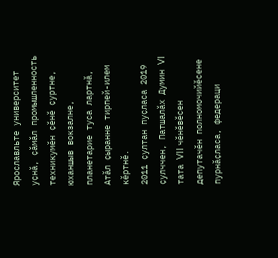Ярославльте университет уҫнӑ, ҫӑмӑл промышленность техникумӗн ҫӗнӗ ҫуртне, юханшыв вокзалне, планетарие туса лартнӑ, Атӑл ҫыранне тирпей-илем кӗртнӗ.
2011 ҫултан пуҫласа 2019 ҫулччен, Патшалӑх Думин VI тата VII чӗнӗвӗсен депутачӗн полномочийӗсене пурнӑҫласа, федераци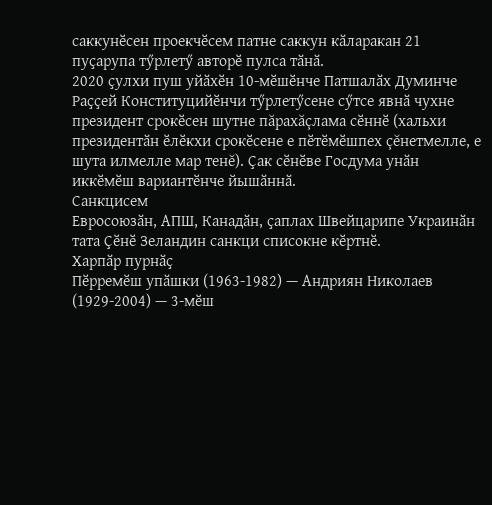саккунӗсен проекчӗсем патне саккун кӑларакан 21 пуҫарупа тӳрлетӳ авторӗ пулса тӑнӑ.
2020 ҫулхи пуш уйӑхӗн 10-мӗшӗнче Патшалӑх Думинче Раҫҫей Конституцийӗнчи тӳрлетӳсене сӳтсе явнӑ чухне президент срокӗсен шутне пăрахăçлама сӗннӗ (хальхи президентӑн ӗлӗкхи срокӗсене е пӗтӗмӗшпех çĕнетмелле, е шута илмелле мар тенĕ). Ҫак сӗнӗве Госдума унӑн иккӗмӗш вариантӗнче йышӑннӑ.
Санкцисем
Евросоюзӑн, АПШ, Канадӑн, ҫаплах Швейцарипе Украинӑн тата Ҫӗнӗ Зеландин санкци списокне кӗртнӗ.
Харпӑр пурнӑҫ
Пӗрремӗш упӑшки (1963-1982) — Андриян Николаев (1929-2004) — 3-мӗш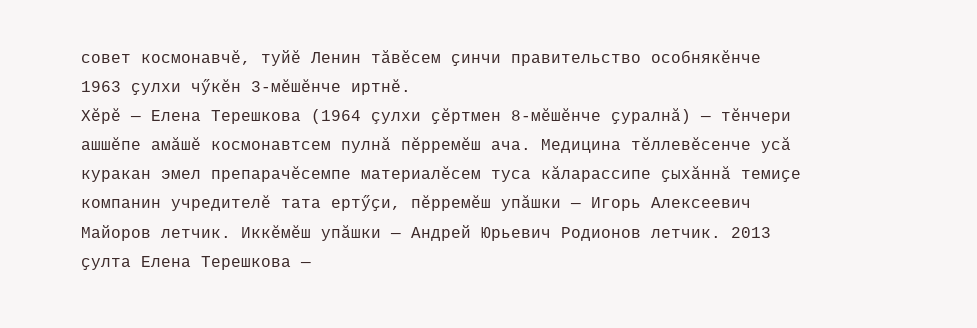совет космонавчӗ, туйӗ Ленин тӑвӗсем ҫинчи правительство особнякĕнче 1963 ҫулхи чӳкӗн 3-мӗшӗнче иртнӗ.
Хӗрӗ — Елена Терешкова (1964 çулхи ҫӗртмен 8-мĕшĕнче ҫуралнă) — тӗнчери ашшӗпе амӑшӗ космонавтсем пулнӑ пӗрремӗш ача. Медицина тӗллевӗсенче усӑ куракан эмел препарачӗсемпе материалĕсем туса кӑларассипе ҫыхӑннӑ темиҫе компанин учредителӗ тата ертӳҫи, пӗрремӗш упӑшки — Игорь Алексеевич Майоров летчик. Иккӗмӗш упӑшки — Андрей Юрьевич Родионов летчик. 2013 ҫулта Елена Терешкова —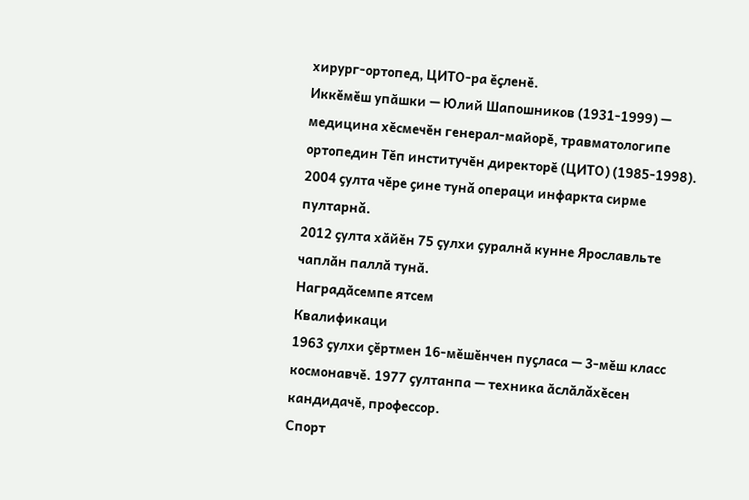хирург-ортопед, ЦИТО-ра ӗҫленӗ.
Иккӗмӗш упӑшки — Юлий Шапошников (1931-1999) — медицина хӗсмечӗн генерал-майорӗ, травматологипе ортопедин Тӗп институчӗн директорӗ (ЦИТО) (1985-1998).
2004 ҫулта чӗре ҫине тунă операци инфаркта сирме пултарнă.
2012 ҫулта хӑйӗн 75 ҫулхи ҫуралнӑ кунне Ярославльте чаплӑн паллӑ тунӑ.
Наградӑсемпе ятсем
Квалификаци
1963 ҫулхи ҫӗртмен 16-мӗшӗнчен пуҫласа — 3-мӗш класс космонавчӗ. 1977 ҫултанпа — техника ӑслӑлăхӗсен кандидачӗ, профессор.
Спорт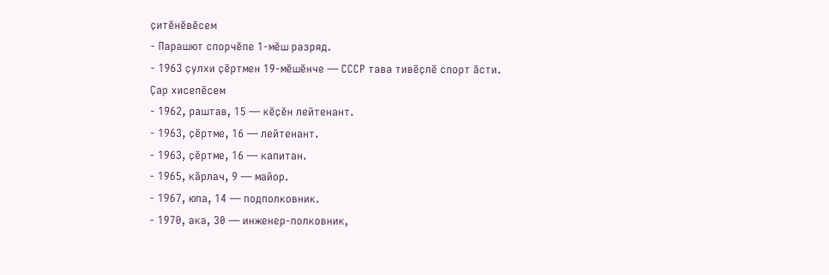ҫитӗнӗвӗсем
- Парашют спорчӗпе 1-мӗш разряд.
- 1963 ҫулхи ҫӗртмен 19-мӗшӗнче — СССР тава тивӗҫлӗ спорт ӑсти.
Ҫар хисепӗсем
- 1962, раштав, 15 — кӗҫӗн лейтенант.
- 1963, ҫӗртме, 16 — лейтенант.
- 1963, ҫӗртме, 16 — капитан.
- 1965, кӑрлач, 9 — майор.
- 1967, юпа, 14 — подполковник.
- 1970, ака, 30 — инженер-полковник,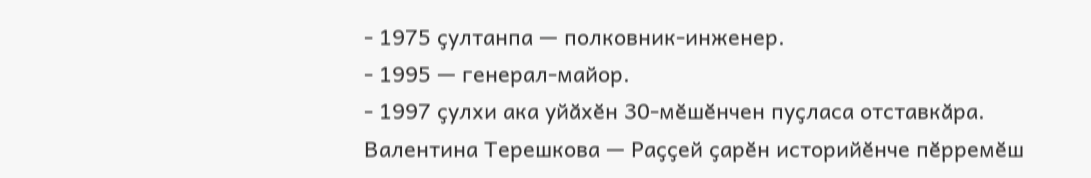- 1975 ҫултанпа — полковник-инженер.
- 1995 — генерал-майор.
- 1997 ҫулхи ака уйӑхӗн 30-мӗшӗнчен пуҫласа отставкӑра.
Валентина Терешкова — Раҫҫей ҫарӗн историйӗнче пӗрремӗш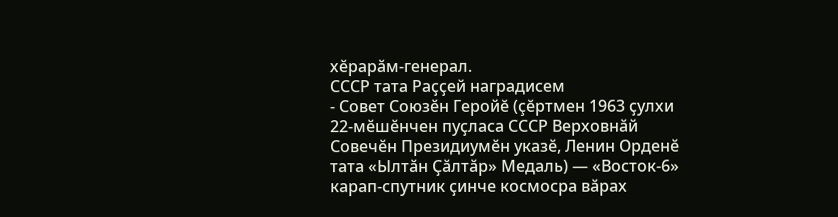хӗрарӑм-генерал.
СССР тата Раҫҫей наградисем
- Совет Союзӗн Геройĕ (çĕртмен 1963 ҫулхи 22-мӗшӗнчен пуҫласа СССР Верховнӑй Совечӗн Президиумӗн указӗ, Ленин Орденӗ тата «Ылтӑн Ҫӑлтӑр» Медаль) — «Восток-6» карап-спутник ҫинче космосра вӑрах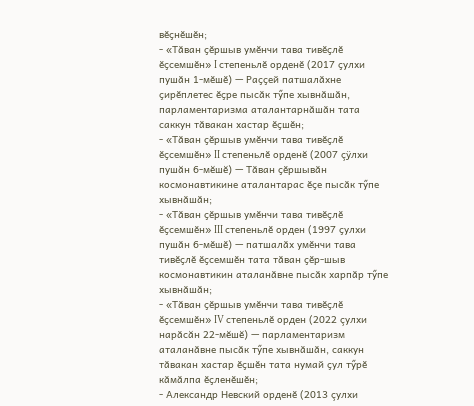вӗҫнӗшӗн;
- «Тӑван ҫӗршыв умӗнчи тава тивӗҫлӗ ӗҫсемшӗн» I степеньлӗ орденӗ (2017 ҫулхи пушӑн 1-мӗшӗ) — Раҫҫей патшалӑхне ҫирӗплетес ӗҫре пысӑк тӳпе хывнӑшӑн, парламентаризма аталантарнӑшӑн тата саккун тӑвакан хастар ӗҫшӗн;
- «Тӑван ҫӗршыв умӗнчи тава тивӗҫлӗ ӗҫсемшӗн» II степеньлӗ орденĕ (2007 çÿлхи пушăн 6-мĕшĕ) — Тӑван ҫӗршывӑн космонавтикине аталантарас ӗҫе пысӑк тӳпе хывнӑшӑн;
- «Тӑван ҫӗршыв умӗнчи тава тивӗҫлӗ ӗҫсемшӗн» III степеньлӗ орден (1997 ҫулхи пушӑн 6-мӗшӗ) — патшалӑх умӗнчи тава тивӗҫлӗ ӗҫсемшӗн тата тӑван ҫӗр-шыв космонавтикин аталанӑвне пысӑк харпӑр тӳпе хывнӑшӑн;
- «Тӑван ҫӗршыв умӗнчи тава тивӗҫлӗ ӗҫсемшӗн» IV степеньлӗ орден (2022 çулхи нарӑсăн 22-мĕшĕ) — парламентаризм аталанӑвне пысӑк тӳпе хывнӑшӑн, саккун тӑвакан хастар ӗҫшӗн тата нумай ҫул тӳрӗ кӑмӑлпа ӗҫленӗшӗн;
- Александр Невский орденӗ (2013 çулхи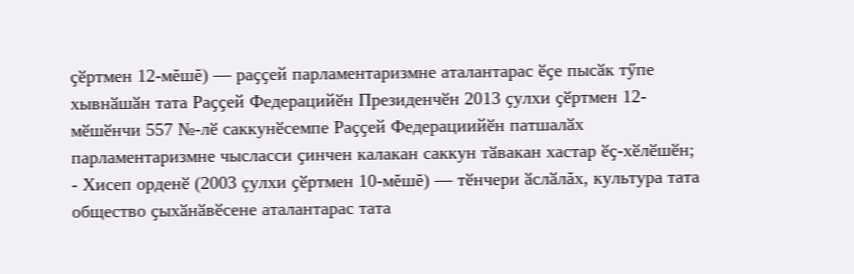ҫӗртмен 12-мĕшĕ) — раҫҫей парламентаризмне аталантарас ӗҫе пысӑк тӳпе хывнӑшӑн тата Раҫҫей Федерацийӗн Президенчӗн 2013 ҫулхи ҫӗртмен 12-мӗшӗнчи 557 №-лӗ саккунӗсемпе Раҫҫей Федерациийӗн патшалӑх парламентаризмне чысласси ҫинчен калакан саккун тӑвакан хастар ӗҫ-хӗлӗшӗн;
- Хисеп орденӗ (2003 çулхи ҫӗртмен 10-мĕшĕ) — тӗнчери ӑслӑлăх, культура тата общество ҫыхӑнӑвӗсене аталантарас тата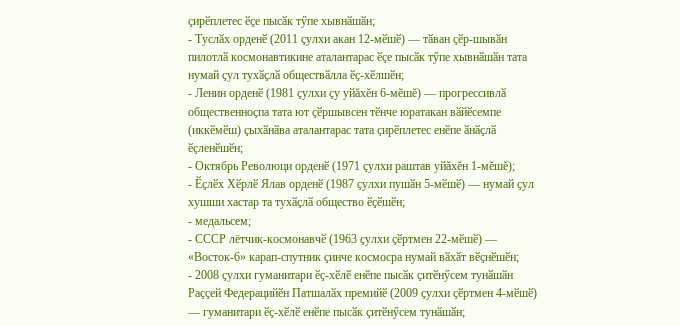ҫирӗплетес ӗҫе пысӑк тӳпе хывнӑшӑн;
- Туслӑх орденӗ (2011 ҫулхи акан 12-мӗшӗ) — тӑван ҫӗр-шывӑн пилотлӑ космонавтикине аталантарас ӗҫе пысӑк тӳпе хывнӑшӑн тата нумай ҫул тухӑҫлӑ обществӑлла ӗҫ-хӗлшӗн;
- Ленин орденӗ (1981 ҫулхи ҫу уйăхĕн 6-мĕшĕ) — прогрессивлӑ общественноҫпа тата ют ҫӗршывсен тӗнче юратакан вӑйӗсемпе (иккӗмӗш) ҫыхӑнӑва аталантарас тата ҫирӗплетес енӗпе ӑнӑҫлӑ ӗҫленӗшӗн;
- Октябрь Революци орденӗ (1971 ҫулхи раштав уйăхĕн 1-мĕшĕ);
- Ӗҫлӗх Хӗрлӗ Ялав орденӗ (1987 ҫулхи пушӑн 5-мӗшӗ) — нумай ҫул хушши хастар та тухӑҫлӑ общество ӗҫӗшӗн;
- медальсем;
- СССР лётчик-космонавчӗ (1963 ҫулхи ҫӗртмен 22-мӗшӗ) — «Восток-6» карап-спутник ҫинче космосра нумай вӑхӑт вӗҫнӗшӗн;
- 2008 ҫулхи гуманитари ӗҫ-хӗлӗ енӗпе пысӑк ҫитӗнӳсем тунӑшӑн Раҫҫей Федерацийӗн Патшалӑх премийӗ (2009 ҫулхи ҫӗртмен 4-мӗшӗ) — гуманитари ӗҫ-хӗлӗ енӗпе пысӑк ҫитӗнӳсем тунӑшӑн;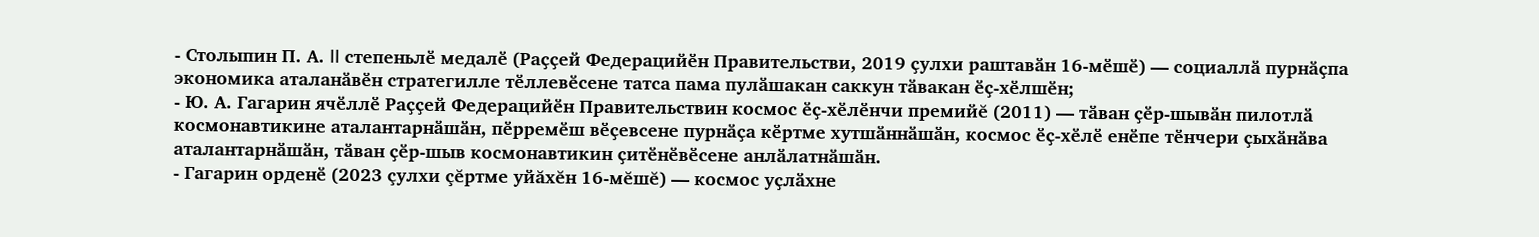- Столыпин П. А. II степеньлӗ медалӗ (Раҫҫей Федерацийӗн Правительстви, 2019 ҫулхи раштавӑн 16-мӗшӗ) — социаллӑ пурнӑҫпа экономика аталанӑвӗн стратегилле тӗллевӗсене татса пама пулӑшакан саккун тӑвакан ӗҫ-хӗлшӗн;
- Ю. А. Гагарин ячӗллӗ Раҫҫей Федерацийӗн Правительствин космос ӗҫ-хӗлӗнчи премийĕ (2011) — тӑван ҫӗр-шывӑн пилотлӑ космонавтикине аталантарнӑшӑн, пӗрремӗш вӗҫевсене пурнӑҫа кӗртме хутшӑннӑшӑн, космос ӗҫ-хӗлӗ енӗпе тӗнчери ҫыхӑнӑва аталантарнӑшӑн, тӑван ҫӗр-шыв космонавтикин ҫитӗнӗвӗсене анлӑлатнӑшӑн.
- Гагарин орденӗ (2023 çулхи çĕртме уйăхĕн 16-мĕшĕ) — космос уҫлӑхне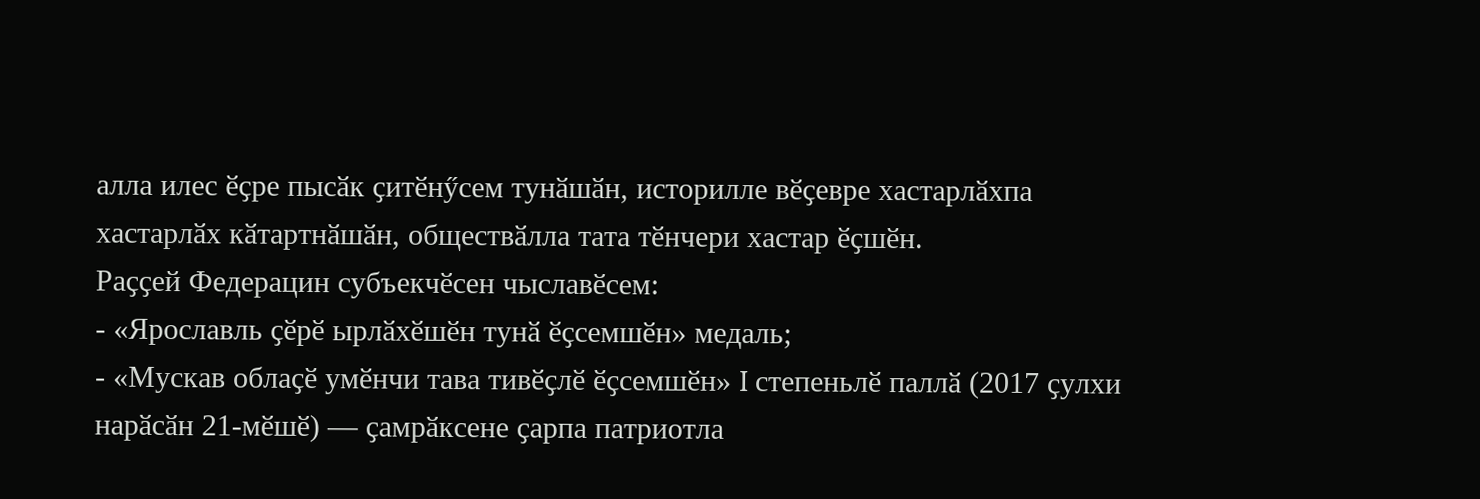алла илес ӗҫре пысӑк ҫитӗнӳсем тунӑшӑн, историлле вӗҫевре хастарлӑхпа хастарлӑх кӑтартнӑшӑн, обществӑлла тата тӗнчери хастар ӗҫшӗн.
Раҫҫей Федерацин субъекчӗсен чыславӗсем:
- «Ярославль ҫӗрӗ ырлӑхӗшӗн тунӑ ӗҫсемшӗн» медаль;
- «Мускав облаҫӗ умӗнчи тава тивӗҫлӗ ӗҫсемшӗн» I степеньлӗ паллӑ (2017 ҫулхи нарӑсӑн 21-мӗшӗ) — ҫамрӑксене ҫарпа патриотла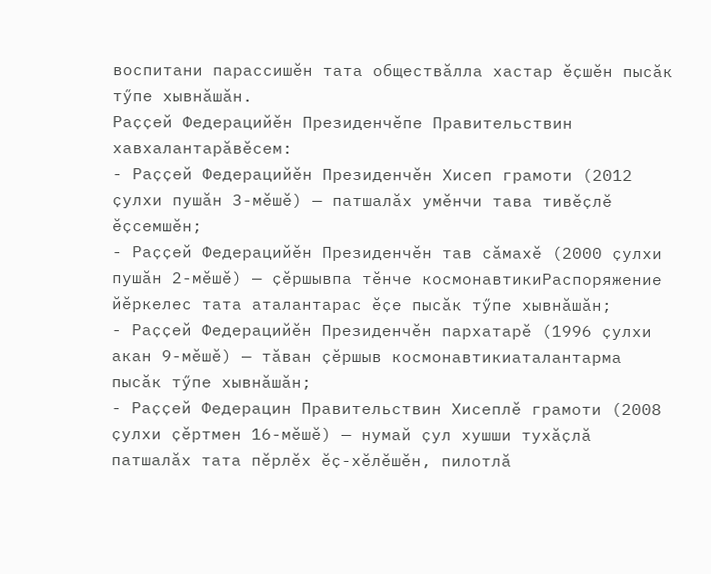воспитани парассишӗн тата обществӑлла хастар ӗҫшӗн пысӑк тӳпе хывнӑшӑн.
Раҫҫей Федерацийӗн Президенчӗпе Правительствин хавхалантарӑвӗсем:
- Раҫҫей Федерацийӗн Президенчӗн Хисеп грамоти (2012 ҫулхи пушӑн 3-мӗшӗ) — патшалӑх умӗнчи тава тивӗҫлӗ ӗҫсемшӗн;
- Раҫҫей Федерацийӗн Президенчӗн тав сӑмахӗ (2000 ҫулхи пушӑн 2-мӗшӗ) — ҫӗршывпа тӗнче космонавтикиРаспоряжение йӗркелес тата аталантарас ӗҫе пысӑк тӳпе хывнӑшӑн;
- Раҫҫей Федерацийӗн Президенчӗн пархатарӗ (1996 ҫулхи акан 9-мӗшӗ) — тӑван ҫӗршыв космонавтикиаталантарма пысӑк тӳпе хывнӑшӑн;
- Раҫҫей Федерацин Правительствин Хисеплӗ грамоти (2008 ҫулхи ҫӗртмен 16-мӗшӗ) — нумай ҫул хушши тухӑҫлӑ патшалӑх тата пӗрлӗх ӗҫ-хӗлӗшӗн, пилотлӑ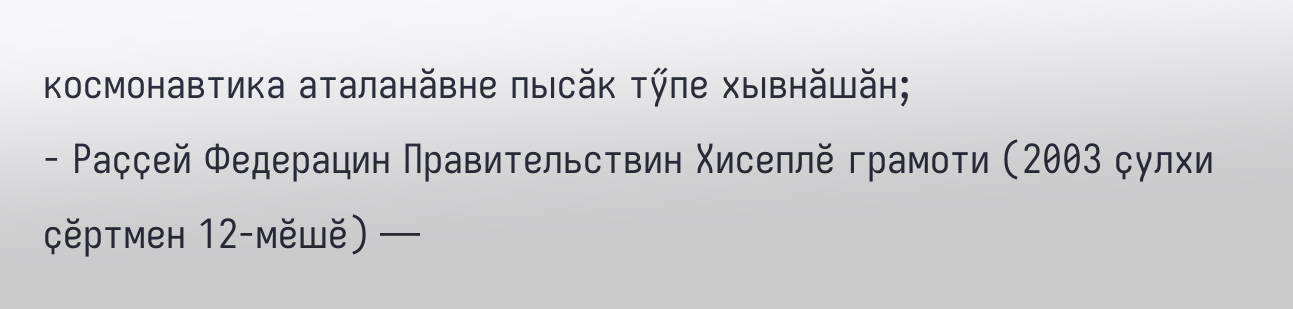космонавтика аталанӑвне пысӑк тӳпе хывнӑшӑн;
- Раҫҫей Федерацин Правительствин Хисеплӗ грамоти (2003 ҫулхи ҫӗртмен 12-мӗшӗ) —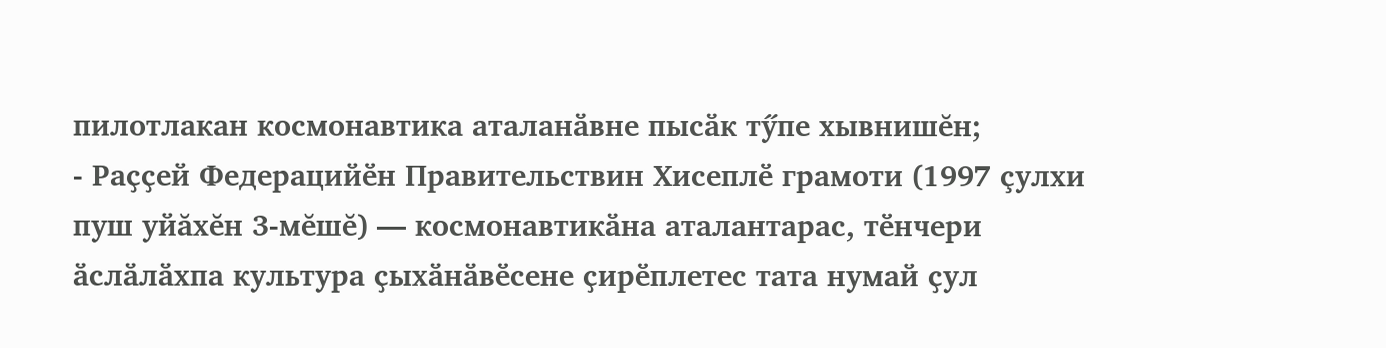пилотлакан космонавтика аталанӑвне пысӑк тӳпе хывнишĕн;
- Раҫҫей Федерацийӗн Правительствин Хисеплӗ грамоти (1997 çулхи пуш уйăхĕн 3-мĕшĕ) — космонавтикӑна аталантарас, тӗнчери ӑслӑлӑхпа культура ҫыхӑнӑвӗсене ҫирӗплетес тата нумай ҫул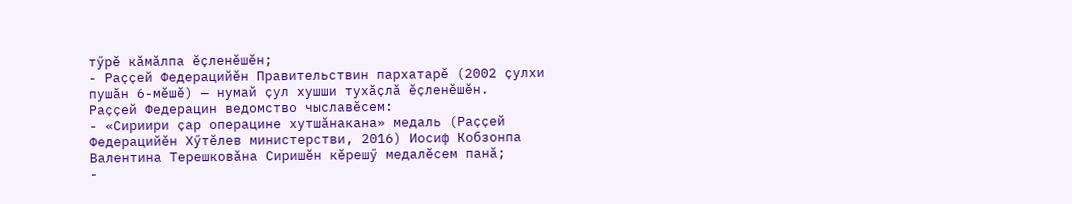тӳрӗ кӑмӑлпа ӗҫленӗшӗн;
- Раҫҫей Федерацийӗн Правительствин пархатарӗ (2002 ҫулхи пушӑн 6-мӗшӗ) — нумай ҫул хушши тухӑҫлӑ ӗҫленӗшӗн.
Раҫҫей Федерацин ведомство чыславӗсем:
- «Сириири ҫар операцине хутшӑнакана» медаль (Раҫҫей Федерацийӗн Хӳтӗлев министерстви, 2016) Иосиф Кобзонпа Валентина Терешковӑна Сиришӗн кӗрешӳ медалӗсем панӑ;
-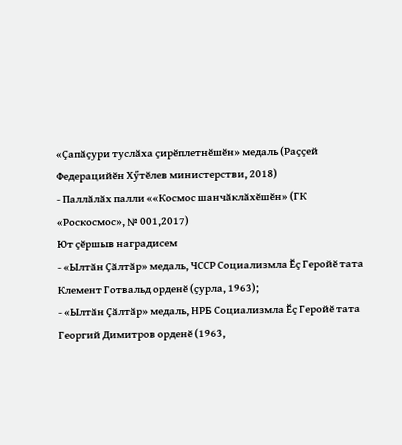«Ҫапӑҫури туслӑха ҫирӗплетнӗшӗн» медаль (Раҫҫей Федерацийӗн Хӳтӗлев министерстви, 2018)
- Паллӑлӑх палли ««Космос шанчӑклӑхӗшӗн» (ГК «Роскосмос», № 001,2017)
Ют ҫӗршыв наградисем
- «Ылтӑн Ҫӑлтӑр» медаль, ЧССР Социализмла Ӗҫ Геройӗ тата Клемент Готвальд орденӗ (ҫурла, 1963);
- «Ылтӑн Ҫӑлтӑр» медаль, НРБ Социализмла Ӗҫ Геройӗ тата Георгий Димитров орденӗ (1963,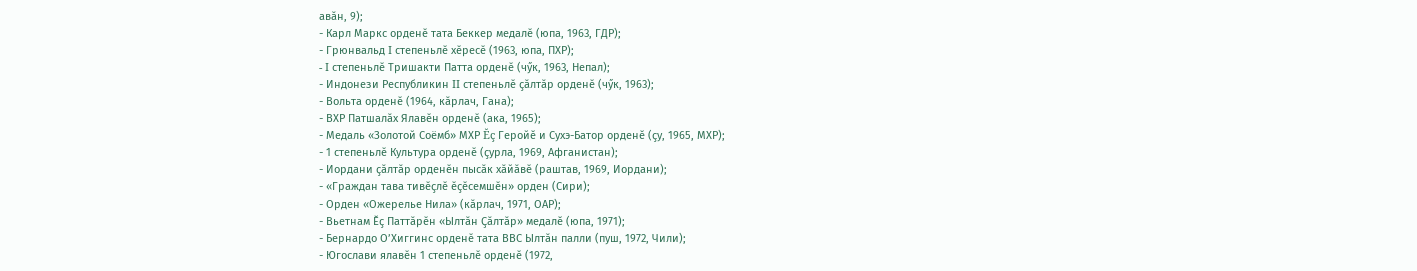авӑн, 9);
- Карл Маркс орденӗ тата Беккер медалӗ (юпа, 1963, ГДР);
- Грюнвальд I степеньлӗ хӗресӗ (1963, юпа, ПХР);
- I степеньлӗ Тришакти Патта орденӗ (чӳк, 1963, Непал);
- Индонези Республикин II степеньлӗ ҫӑлтӑр орденӗ (чӳк, 1963);
- Вольта орденӗ (1964, кӑрлач, Гана);
- ВХР Патшалӑх Ялавӗн орденӗ (ака, 1965);
- Медаль «Золотой Соёмб» МХР Ĕç Геройĕ и Сухэ-Батор орденĕ (ҫу, 1965, МХР);
- 1 степеньлӗ Культура орденӗ (ҫурла, 1969, Афганистан);
- Иордани ҫӑлтӑр орденӗн пысӑк хӑйӑвӗ (раштав, 1969, Иордани);
- «Граждан тава тивӗҫлӗ ӗҫӗсемшӗн» орден (Сири);
- Орден «Ожерелье Нила» (кӑрлач, 1971, ОАР);
- Вьетнам Ӗҫ Паттӑрӗн «Ылтӑн Ҫӑлтӑр» медалĕ (юпа, 1971);
- Бернардо О’Хиггинс орденӗ тата ВВС Ылтӑн палли (пуш, 1972, Чили);
- Югослави ялавӗн 1 степеньлӗ орденӗ (1972,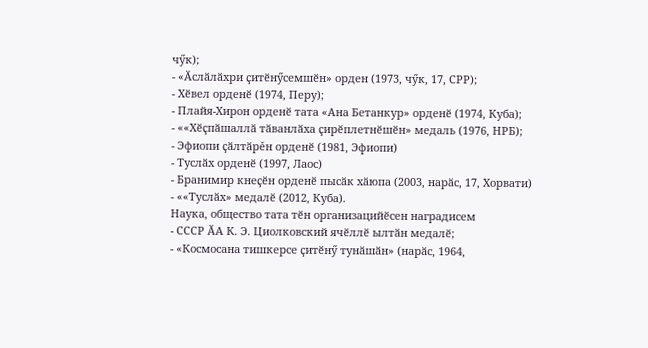чӳк);
- «Ӑслӑлӑхри ҫитӗнӳсемшӗн» орден (1973, чӳк, 17, СРР);
- Хӗвел орденӗ (1974, Перу);
- Плайя-Хирон орденӗ тата «Ана Бетанкур» орденӗ (1974, Куба);
- ««Хӗҫпӑшаллӑ тӑванлӑха ҫирӗплетнӗшӗн» медаль (1976, НРБ);
- Эфиопи ҫӑлтӑрĕн орденӗ (1981, Эфиопи)
- Туслӑх орденӗ (1997, Лаос)
- Бранимир кнеҫӗн орденӗ пысӑк хӑюпа (2003, нарӑс, 17, Хорвати)
- ««Туслӑх» медалӗ (2012, Куба).
Наука, общество тата тӗн организацийӗсен наградисем
- СССР ӐА К. Э. Циолковский ячӗллӗ ылтӑн медалӗ;
- «Космосана тишкерсе ҫитӗнӳ тунӑшӑн» (нарӑс, 1964,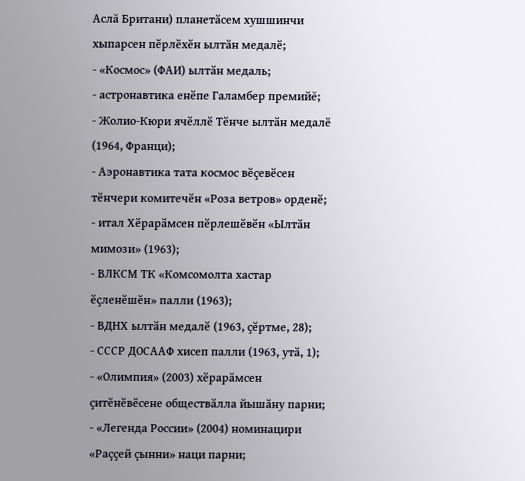Аслă Британи) планетӑсем хушшинчи хыпарсен пӗрлӗхӗн ылтӑн медалӗ;
- «Космос» (ФАИ) ылтӑн медаль;
- астронавтика енӗпе Галамбер премийĕ;
- Жолио-Кюри ячӗллӗ Тӗнче ылтӑн медалӗ (1964, Франци);
- Аэронавтика тата космос вӗҫевӗсен тӗнчери комитечӗн «Роза ветров» орденӗ;
- итал Хӗрарӑмсен пӗрлешӗвӗн «Ылтӑн мимози» (1963);
- ВЛКСМ ТК «Комсомолта хастар ӗҫленӗшӗн» палли (1963);
- ВДНХ ылтӑн медалӗ (1963, ҫӗртме, 28);
- СССР ДОСААФ хисеп палли (1963, утӑ, 1);
- «Олимпия» (2003) хӗрарӑмсен ҫитӗнӗвӗсене обществӑлла йышӑну парни;
- «Легенда России» (2004) номинацири «Раҫҫей çынни» наци парни;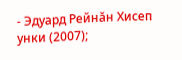- Эдуард Рейнăн Хисеп унки (2007);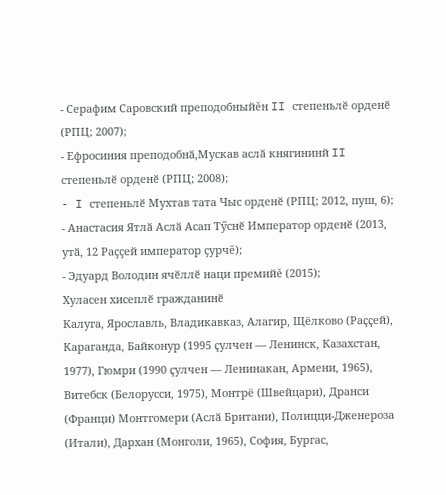- Серафим Саровский преподобныйĕн II степеньлӗ орденӗ (РПЦ; 2007);
- Ефросиния преподобнӑ,Мускав аслӑ княгининй II степеньлӗ орденӗ (РПЦ; 2008);
- I степеньлӗ Мухтав тата Чыс орденӗ (РПЦ; 2012, пуш, 6);
- Анастасия Ятлӑ Аслӑ Асап Тӳснӗ Император орденӗ (2013, утӑ, 12 Раççей император çурчĕ);
- Эдуард Володин ячӗллӗ наци премийĕ (2015);
Хуласен хисеплӗ гражданинӗ
Калуга, Ярославль, Владикавказ, Алагир, Щёлково (Раҫҫей), Караганда, Байконур (1995 ҫулчен — Ленинск, Казахстан, 1977), Гюмри (1990 ҫулчен — Ленинакан, Армени, 1965), Витебск (Белорусси, 1975), Монтрё (Швейцари), Дранси (Франци) Монтгомери (Аслӑ Британи), Полицци-Дженероза (Итали), Дархан (Монголи, 1965), София, Бургас,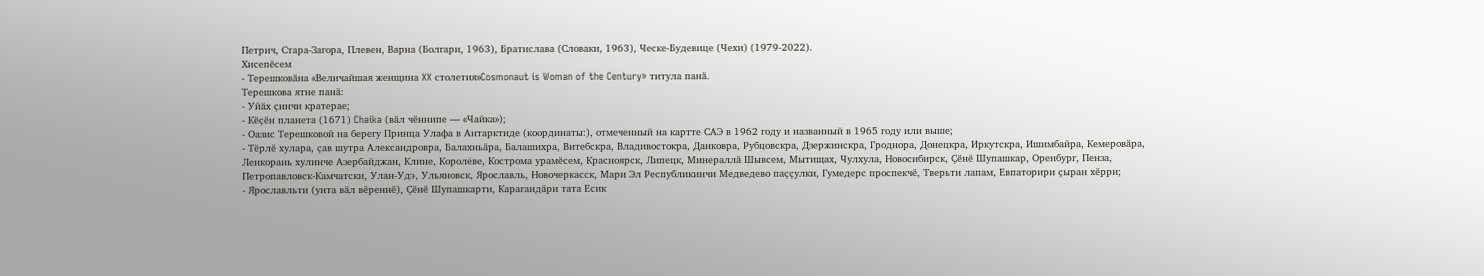Петрич, Стара-Загора, Плевен, Варна (Болгари, 1963), Братислава (Словаки, 1963), Ческе-Будевице (Чехи) (1979-2022).
Хисепӗсем
- Терешковӑна «Величайшая женщина XX столетия»Cosmonaut is Woman of the Century» титула панӑ.
Терешкова ятне панӑ:
- Уйӑх ҫинчи кратерае;
- Кӗҫӗн планета (1671) Chaika (вӑл чӗннипе — «Чайка»);
- Оазис Терешковой на берегу Принца Улафа в Антарктиде (координаты:), отмеченный на картте САЭ в 1962 году и названный в 1965 году или выше;
- Тӗрлӗ хулара, ҫав шутра Александровра, Балахньӑра, Балашихра, Витебскра, Владивостокра, Данковра, Рубцовскра, Дзержинскра, Гроднора, Донецкра, Иркутскра, Ишимбайра, Кемеровӑра, Ленкорань хулинче Азербайджан, Клине, Королёве, Кострома урамӗсем, Красноярск, Липецк, Минераллӑ Шывсем, Мытищах, Чулхула, Новосибирск, Ҫӗнӗ Шупашкар, Оренбург, Пенза, Петропавловск-Камчатски, Улан-Удэ, Ульяновск, Ярославль, Новочеркасск, Мари Эл Республикинчи Медведево паҫҫулки, Гумедерс проспекчӗ, Тверьти лапам, Евпаторири ҫыран хӗрри;
- Ярославльти (унта вӑл вӗреннӗ), Ҫӗнӗ Шупашкарти, Карагандӑри тата Есик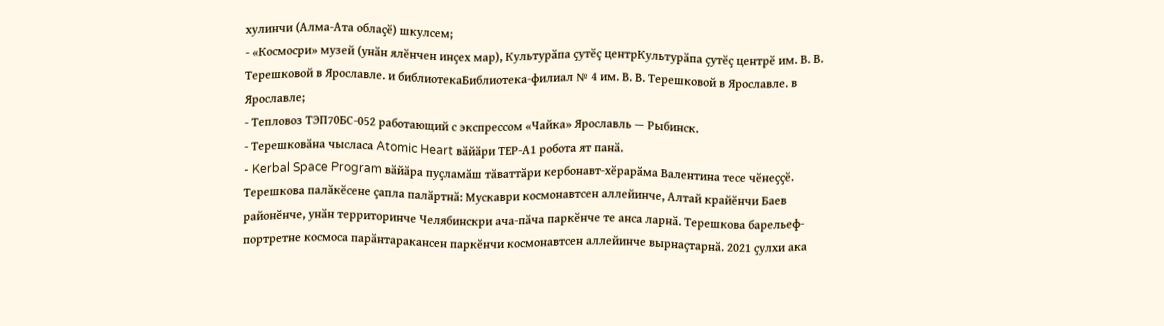хулинчи (Алма-Ата облаҫӗ) шкулсем;
- «Космосри» музей (унӑн ялӗнчен инҫех мар), Культурӑпа ҫутӗҫ центрКультурӑпа ҫутӗҫ центрӗ им. В. В. Терешковой в Ярославле. и библиотекаБиблиотека-филиал № 4 им. В. В. Терешковой в Ярославле. в Ярославле;
- Тепловоз ТЭП70БС-052 работающий с экспрессом «Чайка» Ярославль — Рыбинск.
- Терешковӑна чысласа Atomic Heart вӑйӑри ТЕР-А1 робота ят панӑ.
- Kerbal Space Program вӑйӑра пуҫламӑш тӑваттӑри кербонавт-хӗрарӑма Валентина тесе чӗнеҫҫӗ.
Терешкова палӑкӗсене ҫапла палӑртнӑ: Мускаври космонавтсен аллейинче, Алтай крайӗнчи Баев районӗнче, унӑн территоринче Челябинскри ача-пӑча паркӗнче те анса ларнӑ. Терешкова барельеф-портретне космоса парӑнтаракансен паркӗнчи космонавтсен аллейинче вырнаҫтарнӑ. 2021 ҫулхи ака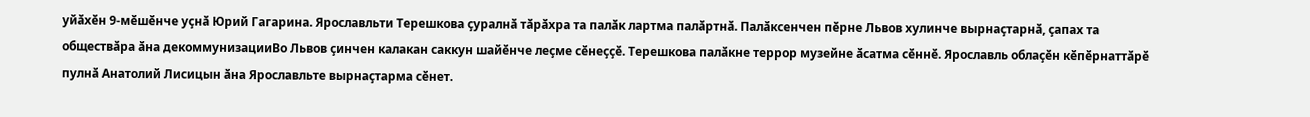уйӑхӗн 9-мӗшӗнче уҫнӑ Юрий Гагарина. Ярославльти Терешкова ҫуралнӑ тӑрӑхра та палӑк лартма палӑртнӑ. Палӑксенчен пӗрне Львов хулинче вырнаҫтарнӑ, ҫапах та обществӑра ӑна декоммунизацииВо Львов ҫинчен калакан саккун шайӗнче леҫме сӗнеҫҫӗ. Терешкова палӑкне террор музейне ӑсатма сӗннӗ. Ярославль облаҫӗн кӗпӗрнаттӑрӗ пулнӑ Анатолий Лисицын ӑна Ярославльте вырнаҫтарма сӗнет.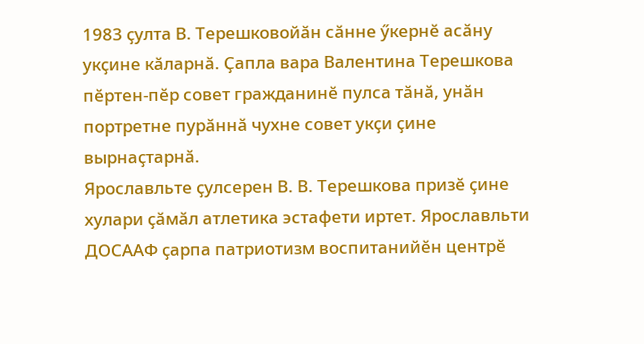1983 ҫулта В. Терешковойӑн сӑнне ӳкернӗ асӑну укҫине кӑларнӑ. Ҫапла вара Валентина Терешкова пӗртен-пӗр совет гражданинӗ пулса тӑнӑ, унӑн портретне пурӑннӑ чухне совет укҫи ҫине вырнаҫтарнӑ.
Ярославльте ҫулсерен В. В. Терешкова призӗ ҫине хулари ҫӑмӑл атлетика эстафети иртет. Ярославльти ДОСААФ ҫарпа патриотизм воспитанийӗн центрӗ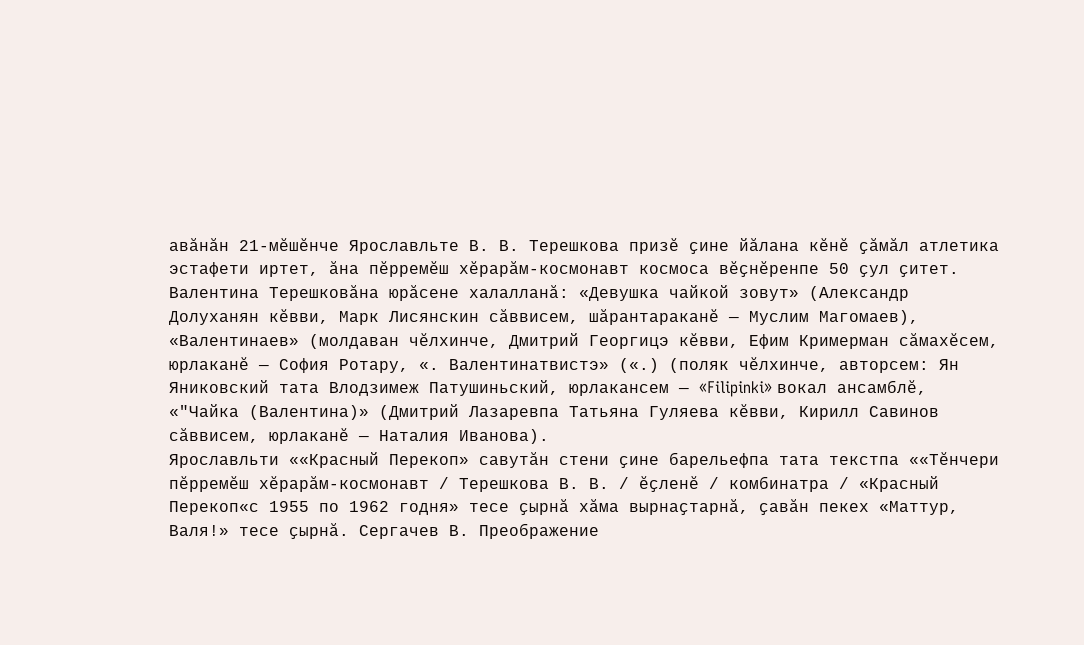авӑнӑн 21-мӗшӗнче Ярославльте В. В. Терешкова призӗ ҫине йӑлана кӗнӗ ҫӑмӑл атлетика эстафети иртет, ӑна пӗрремӗш хӗрарӑм-космонавт космоса вӗҫнӗренпе 50 ҫул ҫитет.
Валентина Терешковӑна юрӑсене халалланӑ: «Девушка чайкой зовут» (Александр Долуханян кӗвви, Марк Лисянскин сӑввисем, шӑрантараканӗ — Муслим Магомаев), «Валентинаев» (молдаван чӗлхинче, Дмитрий Георгицэ кӗвви, Ефим Кримерман сӑмахӗсем, юрлаканӗ — София Ротару, «. Валентинатвистэ» («.) (поляк чӗлхинче, авторсем: Ян Яниковский тата Влодзимеж Патушиньский, юрлакансем — «Filipinki» вокал ансамблӗ, «"Чайка (Валентина)» (Дмитрий Лазаревпа Татьяна Гуляева кӗвви, Кирилл Савинов сӑввисем, юрлаканӗ — Наталия Иванова).
Ярославльти ««Красный Перекоп» савутӑн стени ҫине барельефпа тата текстпа ««Тӗнчери пӗрремӗш хӗрарӑм-космонавт / Терешкова В. В. / ӗҫленӗ / комбинатра / «Красный Перекоп«с 1955 по 1962 годня» тесе ҫырнӑ хӑма вырнаҫтарнӑ, ҫавӑн пекех «Маттур, Валя!» тесе ҫырнӑ. Сергачев В. Преображение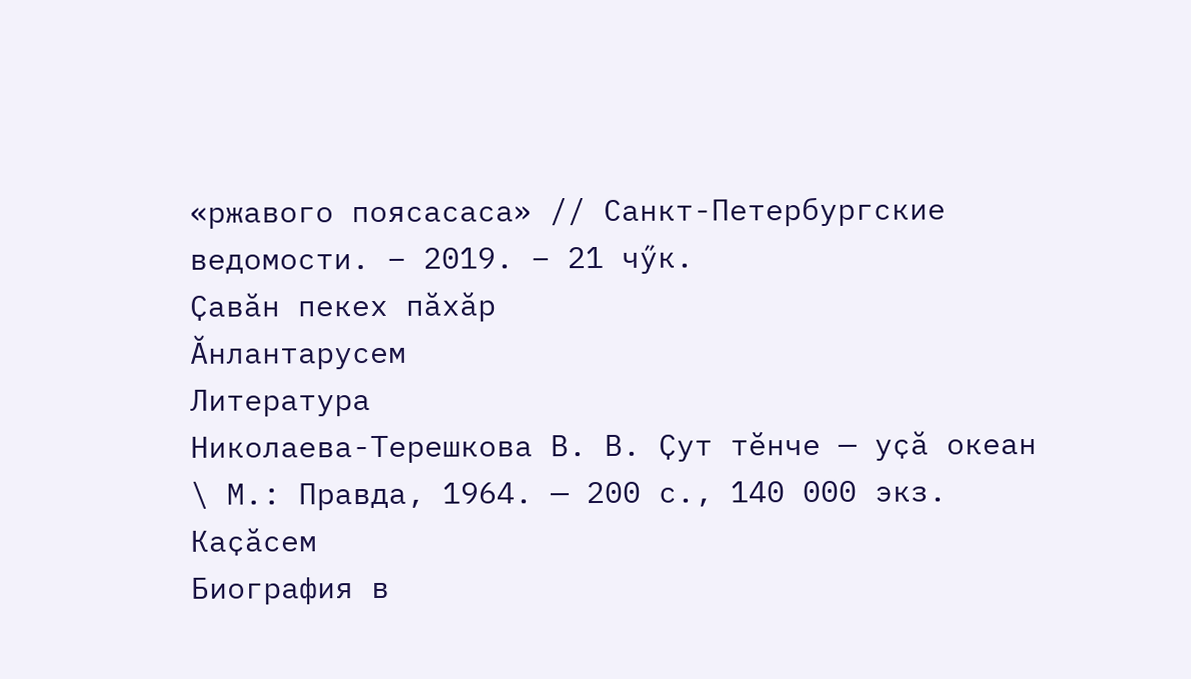«ржавого поясасаса» // Санкт-Петербургские ведомости. – 2019. – 21 чӳк.
Ҫавӑн пекех пӑхӑр
Ăнлантарусем
Литература
Николаева-Терешкова В. В. Ҫут тӗнче — уҫӑ океан \ М.: Правда, 1964. — 200 с., 140 000 экз.
Каҫӑсем
Биография в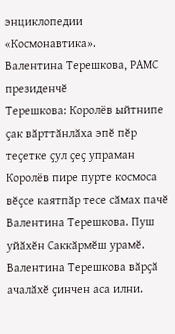энциклопедии «Космонавтика».
Валентина Терешкова, РАМС президенчӗ
Терешкова: Королёв ыйтнипе ҫак вӑрттӑнлӑха эпӗ пӗр теҫетке ҫул ҫеҫ упраман
Королёв пире пурте космоса вӗҫсе каятпӑр тесе сӑмах пачӗ
Валентина Терешкова. Пуш уйӑхӗн Саккӑрмӗш урамӗ. Валентина Терешкова вӑрҫӑ ачалӑхӗ ҫинчен аса илни.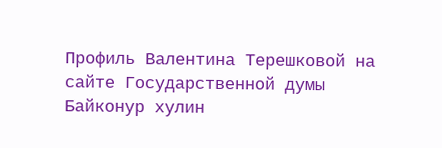Профиль Валентина Терешковой на сайте Государственной думы
Байконур хулин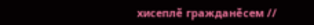хисеплӗ гражданӗсем //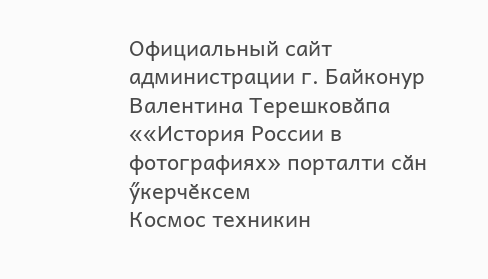Официальный сайт администрации г. Байконур
Валентина Терешковӑпа ««История России в фотографиях» порталти сӑн ӳкерчӗксем
Космос техникин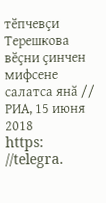тӗпчевҫи Терешкова вӗҫни ҫинчен мифсене салатса янӑ // РИА, 15 июня 2018
https: //telegra.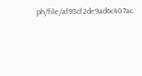ph/file/af93cf2de9ad6c407ac.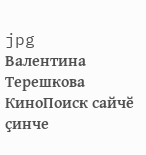jpg
Валентина Терешкова КиноПоиск сайчӗ ҫинче